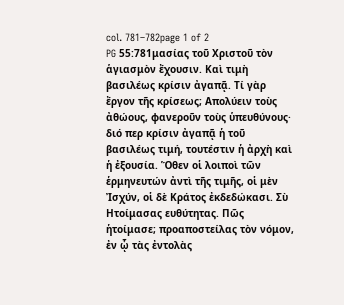col. 781–782page 1 of 2
PG 55:781μασίας τοῦ Χριστοῦ τὸν ἁγιασμὸν ἔχουσιν. Καὶ τιμὴ βασιλέως κρίσιν ἀγαπᾷ. Τί γὰρ ἔργον τῆς κρίσεως; Απολύειν τοὺς ἀθώους, φανεροῦν τοὺς ὑπευθύνους· διό περ κρίσιν ἀγαπᾷ ἡ τοῦ βασιλέως τιμή, τουτέστιν ἡ ἀρχὴ καὶ ἡ ἐξουσία. Ὅθεν οἱ λοιποὶ τῶν ἑρμηνευτών ἀντὶ τῆς τιμῆς, οἱ μὲν Ἰσχύν, οἱ δὲ Κράτος ἐκδεδώκασι. Σὺ Ητοίμασας ευθύτητας. Πῶς ἡτοίμασε; προαποστείλας τὸν νόμον, ἐν ᾧ τὰς ἐντολὰς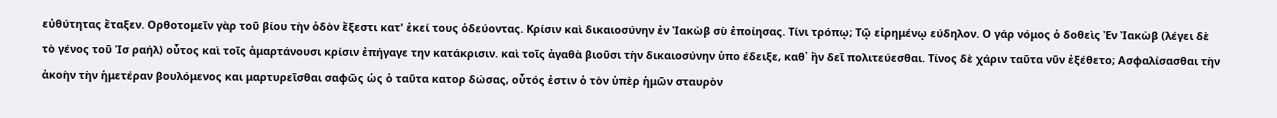εὐθύτητας ἔταξεν. Ορθοτομεῖν γὰρ τοῦ βίου τὴν ὁδὸν ἔξεστι κατ' ἐκεί τους ὁδεύοντας. Κρίσιν καὶ δικαιοσύνην ἐν Ἰακὼβ σὺ ἐποίησας. Τίνι τρόπῳ; Τῷ εἰρημένῳ εύδηλον. Ο γάρ νόμος ὁ δοθεὶς Ἐν Ἰακὼβ (λέγει δὲ τὸ γένος τοῦ Ἰσ ραήλ) οὗτος καὶ τοῖς ἁμαρτάνουσι κρίσιν ἐπήγαγε την κατάκρισιν. καὶ τοῖς ἀγαθὰ βιοῦσι τὴν δικαιοσύνην ὑπο έδειξε, καθ᾽ ἣν δεῖ πολιτεύεσθαι. Τίνος δὲ χάριν ταῦτα νῦν ἐξέθετο; Ασφαλίσασθαι τὴν ἀκοὴν τὴν ἡμετέραν βουλόμενος και μαρτυρεῖσθαι σαφῶς ὡς ὁ ταῦτα κατορ δώσας, οὗτός ἐστιν ὁ τὸν ὑπὲρ ἡμῶν σταυρὸν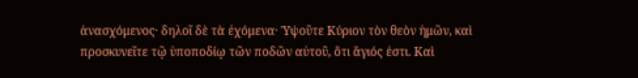ἀνασχόμενος· δηλοῖ δὲ τὰ ἐχόμενα· Ὑψοῦτε Κύριον τὸν θεὸν ἡμῶν, καὶ προσκυνεῖτε τῷ ὑποποδίῳ τῶν ποδῶν αὐτοῦ, ὅτι ἅγιός ἐστι. Καὶ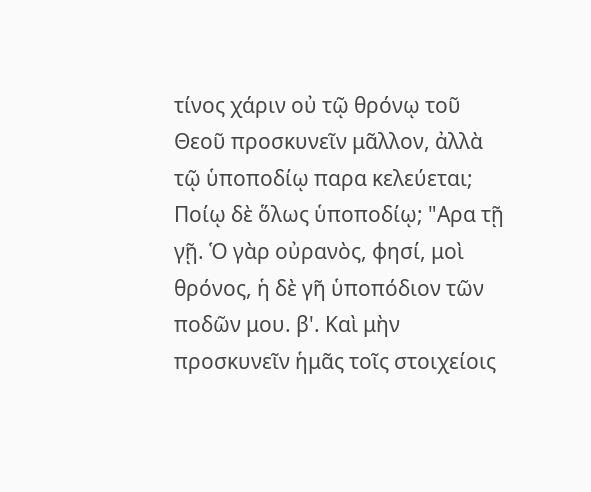τίνος χάριν οὐ τῷ θρόνῳ τοῦ Θεοῦ προσκυνεῖν μᾶλλον, ἀλλὰ τῷ ὑποποδίῳ παρα κελεύεται; Ποίῳ δὲ ὅλως ὑποποδίῳ; "Αρα τῇ γῇ. Ὁ γὰρ οὐρανὸς, φησί, μοὶ θρόνος, ἡ δὲ γῆ ὑποπόδιον τῶν ποδῶν μου. β'. Καὶ μὴν προσκυνεῖν ἡμᾶς τοῖς στοιχείοις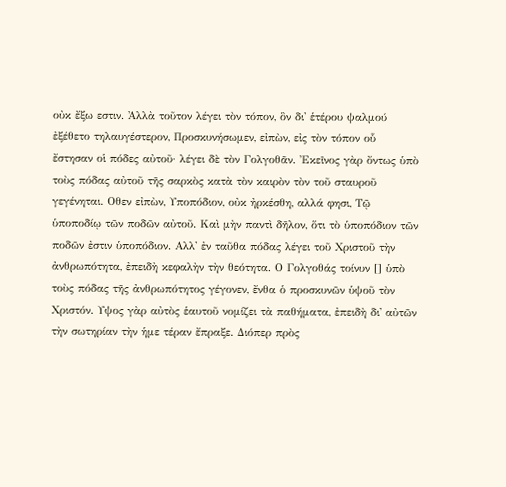οὐκ ἔξω εστιν. Ἀλλὰ τοῦτον λέγει τὸν τόπον, ὃν δι' ἑτέρου ψαλμού ἐξέθετο τηλαυγέστερον, Προσκυνήσωμεν, εἰπὼν, εἰς τὸν τόπον οὗ ἔστησαν οἱ πόδες αὐτοῦ· λέγει δὲ τὸν Γολγοθᾶν. Ἐκεῖνος γὰρ ὄντως ὑπὸ τοὺς πόδας αὐτοῦ τῆς σαρκὸς κατὰ τὸν καιρὸν τὸν τοῦ σταυροῦ γεγένηται. Οθεν εἰπὼν, Υποπόδιον, οὐκ ἠρκέσθη, αλλά φησι, Τῷ ὑποποδίῳ τῶν ποδῶν αὐτοῦ. Καὶ μὴν παντὶ δῆλον, ὅτι τὸ ὑποπόδιον τῶν ποδῶν ἐστιν ὑποπόδιον. Αλλ' ἐν ταῦθα πόδας λέγει τοῦ Χριστοῦ τὴν ἀνθρωπότητα, ἐπειδὴ κεφαλὴν τὴν θεότητα. Ο Γολγοθάς τοίνυν [] ὑπὸ τοὺς πόδας τῆς ἀνθρωπότητος γέγονεν, ἔνθα ὁ προσκυνῶν ὑψοῦ τὸν Χριστόν. Υψος γὰρ αὐτὸς ἑαυτοῦ νομίζει τὰ παθήματα, ἐπειδὴ δι' αὐτῶν τὴν σωτηρίαν τὴν ἡμε τέραν ἔπραξε. Διόπερ πρὸς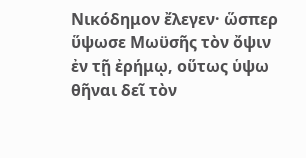Νικόδημον ἔλεγεν· ὥσπερ ὕψωσε Μωϋσῆς τὸν ὄψιν ἐν τῇ ἐρήμῳ, οὕτως ὑψω θῆναι δεῖ τὸν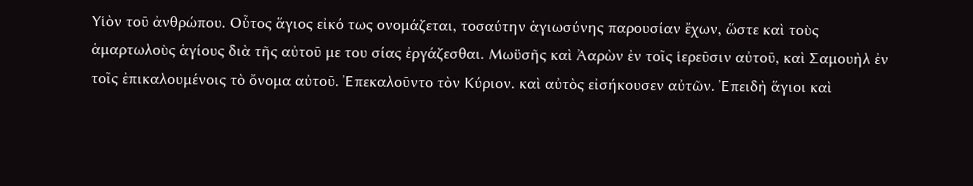Υἱὸν τοῦ ἀνθρώπου. Οὗτος ἅγιος εἰκό τως ονομάζεται, τοσαύτην ἁγιωσύνης παρουσίαν ἔχων, ὥστε καὶ τοὺς ἁμαρτωλοὺς ἁγίους διὰ τῆς αὐτοῦ με του σίας ἐργάζεσθαι. Μωϋσῆς καὶ Ἀαρὼν ἐν τοῖς ἱερεῦσιν αὐτοῦ, καὶ Σαμουὴλ ἐν τοῖς ἐπικαλουμένοις τὸ ὄνομα αὐτοῦ. Ἐπεκαλοῦντο τὸν Κύριον. καὶ αὐτὸς εἰσήκουσεν αὐτῶν. Ἐπειδὴ ἅγιοι καὶ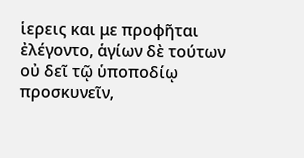ἱερεις και με προφῆται ἐλέγοντο, ἁγίων δὲ τούτων οὐ δεῖ τῷ ὑποποδίῳ προσκυνεῖν,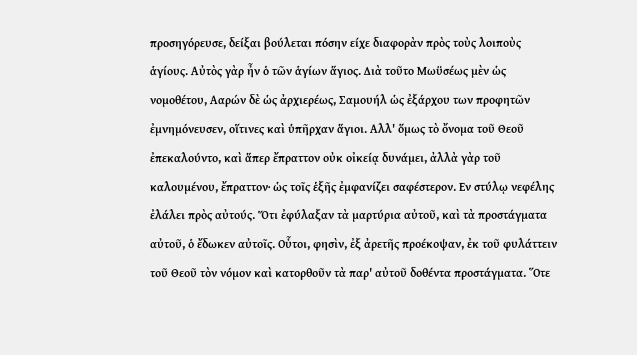προσηγόρευσε, δείξαι βούλεται πόσην είχε διαφορὰν πρὸς τοὺς λοιποὺς ἁγίους. Αὐτὸς γὰρ ἦν ὁ τῶν ἁγίων ἅγιος. Διὰ τοῦτο Μωϋσέως μὲν ὡς νομοθέτου, Ααρών δὲ ὡς ἀρχιερέως, Σαμουήλ ὡς ἐξάρχου των προφητῶν ἐμνημόνευσεν, οἵτινες καὶ ὑπῆρχαν ἅγιοι. Αλλ' ὅμως τὸ ὄνομα τοῦ Θεοῦ ἐπεκαλούντο, καὶ ἅπερ ἔπραττον οὐκ οἰκείᾳ δυνάμει, ἀλλὰ γὰρ τοῦ καλουμένου, ἔπραττον· ὡς τοῖς ἑξῆς ἐμφανίζει σαφέστερον. Εν στύλῳ νεφέλης ἐλάλει πρὸς αὐτούς. Ὅτι ἐφύλαξαν τὰ μαρτύρια αὐτοῦ, καὶ τὰ προστάγματα αὐτοῦ, ὁ ἔδωκεν αὐτοῖς. Οὗτοι, φησὶν, ἐξ ἀρετῆς προέκοψαν, ἐκ τοῦ φυλάττειν τοῦ Θεοῦ τὸν νόμον καὶ κατορθοῦν τὰ παρ' αὐτοῦ δοθέντα προστάγματα. ῞Οτε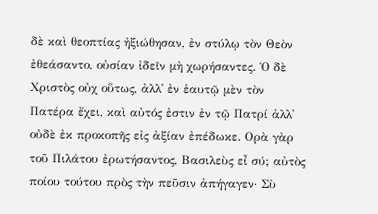δὲ καὶ θεοπτίας ἠξιώθησαν, ἐν στύλῳ τὸν Θεὸν ἐθεάσαντο, οὐσίαν ἰδεῖν μὴ χωρήσαντες. Ὁ δὲ Χριστὸς οὐχ οὕτως, ἀλλ᾽ ἐν ἑαυτῷ μὲν τὸν Πατέρα ἔχει, καὶ αὐτός ἐστιν ἐν τῷ Πατρί ἀλλ' οὐδὲ ἐκ προκοπῆς εἰς ἀξίαν ἐπέδωκε. Ορὰ γὰρ τοῦ Πιλάτου ἐρωτήσαντος, Βασιλεὺς εἶ σύ; αὐτὸς ποίου τούτου πρὸς τὴν πεῦσιν ἀπήγαγεν· Σὺ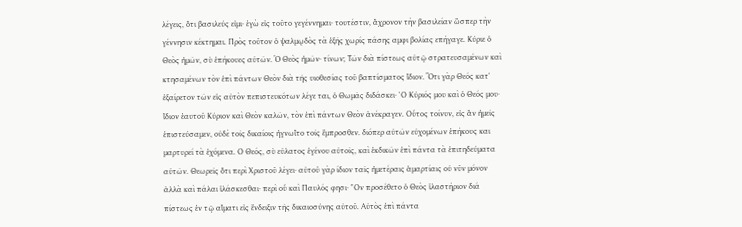λέγεις, ὅτι βασιλεύς εἰμι· ἐγὼ εἰς τοῦτο γεγέννημαι· τουτέστιν, ἄχρονον τὴν βασιλείαν ὥσπερ τὴν γέννησιν κέκτημαι. Πρὸς τοῦτον ὁ ψαλμῳδὸς τὰ ἑξῆς χωρίς πάσης αμφι βολίας επήγαγε. Κύριε ὁ Θεὸς ἡμῶν, σὺ ἐπήκουες αὐτῶν. Ὁ Θεὸς ἡμῶν· τίνων; Τῶν διὰ πίστεως αὐτῷ στρατευσαμένων καὶ κτησαμένων τὸν ἐπὶ πάντων Θεὸν διὰ τῆς υιοθεσίας τοῦ βαπτίσματος ἴδιον. Ὅτι γὰρ Θεός κατ' ἐξαίρετον τῶν εἰς αὐτὸν πεπιστευκότων λέγε ται, ὁ Θωμᾶς διδάσκει· 'Ο Κύριός μου καὶ ὁ Θεός μου· ἴδιον ἑαυτοῦ Κύριον καὶ Θεὸν καλῶν, τὸν ἐπὶ πάντων Θεὸν ἀνέκραγεν. Οὗτος τοίνυν, εἰς ἂν ἡμεῖς ἐπιστεύσαμεν, οὐδὲ τοῖς δικαίοις ἡγνωἴτο τοῖς ἔμπροσθεν. διόπερ αὐτῶν εὐχομένων ἐπήκους και μαρτυρεί τὰ ἐχόμενα. Ο Θεός, σὺ εὐλατος ἐγένου αὐτοῖς, καὶ ἐκδικῶν ἐπὶ πάντα τὰ ἐπιτηδεύματα αὐτῶν. Θεωρεῖς ὅτι περὶ Χριστοῦ λέγει· αὐτοῦ γὰρ ίδιον ταῖς ἡμετέραις ἁμαρτίαις οὐ νῦν μόνον ἀλλὰ καὶ πάλαι ἱλάσκεσθαι· περὶ οὗ καὶ Παυλός φησι· "Ον προσέθετο ὁ Θεὸς ἱλαστήριον διά πίστεως ἐν τῷ αἵματι εἰς ἔνδειξιν τῆς δικαιοσύνης αὐτοῦ. Αὐτὸς ἐπὶ πάντα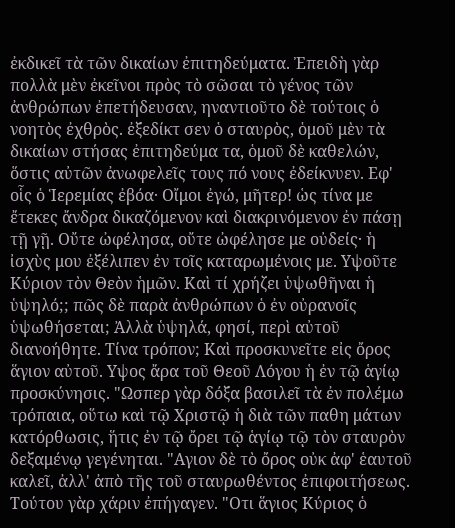ἐκδικεῖ τὰ τῶν δικαίων ἐπιτηδεύματα. Ἐπειδὴ γὰρ πολλὰ μὲν ἐκεῖνοι πρὸς τὸ σῶσαι τὸ γένος τῶν ἀνθρώπων ἐπετήδευσαν, ηναντιοῦτο δὲ τούτοις ὁ νοητὸς ἐχθρὸς. ἐξεδίκτ σεν ὁ σταυρὸς, ὁμοῦ μὲν τὰ δικαίων στήσας ἐπιτηδεύμα τα, ὁμοῦ δὲ καθελών, ὅστις αὐτῶν ἀνωφελεῖς τους πό νους ἐδείκνυεν. Εφ' οἷς ὁ Ἱερεμίας ἐβόα· Οἴμοι ἐγώ, μῆτερ! ὡς τίνα με ἔτεκες ἄνδρα δικαζόμενον καὶ διακρινόμενον ἐν πάσῃ τῇ γῇ. Οὔτε ὠφέλησα, οὔτε ὠφέλησε με οὐδείς· ἡ ἰσχὺς μου ἐξέλιπεν ἐν τοῖς καταρωμένοις με. Υψοῦτε Κύριον τὸν Θεὸν ἡμῶν. Καὶ τί χρήζει ὑψωθῆναι ἡ ὑψηλό;; πῶς δὲ παρὰ ἀνθρώπων ὁ ἐν οὐρανοῖς ὑψωθήσεται; Ἀλλὰ ὑψηλά, φησί, περὶ αὐτοῦ διανοήθητε. Τίνα τρόπον; Καὶ προσκυνεῖτε εἰς ὄρος ἅγιον αὐτοῦ. Υψος ἄρα τοῦ Θεοῦ Λόγου ἡ ἐν τῷ ἁγίῳ προσκύνησις. "Ωσπερ γὰρ δόξα βασιλεῖ τὰ ἐν πολέμω τρόπαια, οὕτω καὶ τῷ Χριστῷ ἡ διὰ τῶν παθη μάτων κατόρθωσις, ἥτις ἐν τῷ ὄρει τῷ ἁγίῳ τῷ τὸν σταυρὸν δεξαμένῳ γεγένηται. "Αγιον δὲ τὸ ὄρος οὐκ ἀφ' ἑαυτοῦ καλεῖ, ἀλλ' ἀπὸ τῆς τοῦ σταυρωθέντος ἐπιφοιτήσεως. Τούτου γὰρ χάριν ἐπήγαγεν. "Οτι ἅγιος Κύριος ὁ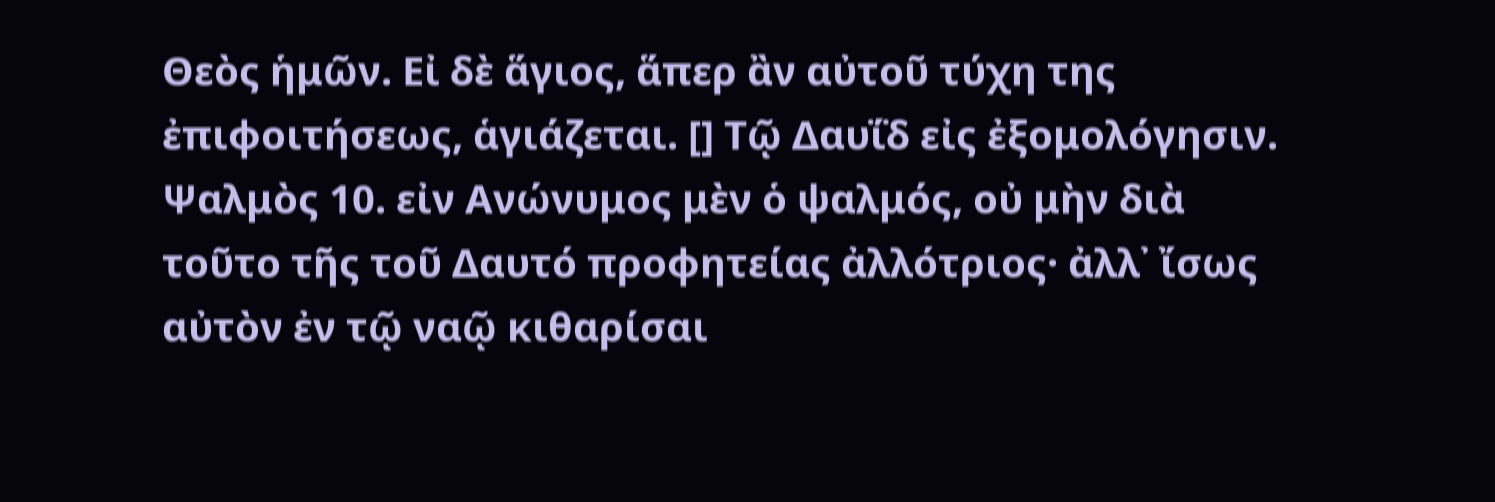Θεὸς ἡμῶν. Εἰ δὲ ἅγιος, ἅπερ ἂν αὐτοῦ τύχη της ἐπιφοιτήσεως, ἁγιάζεται. [] Τῷ Δαυΐδ εἰς ἐξομολόγησιν. Ψαλμὸς 10. εἰν Ανώνυμος μὲν ὁ ψαλμός, οὐ μὴν διὰ τοῦτο τῆς τοῦ Δαυτό προφητείας ἀλλότριος· ἀλλ᾽ ἴσως αὐτὸν ἐν τῷ ναῷ κιθαρίσαι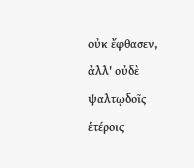οὐκ ἔφθασεν, ἀλλ' οὐδὲ ψαλτῳδοῖς ἑτέροις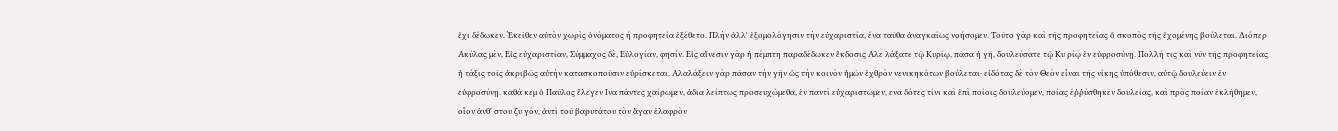ἐχι δέδωκεν. Ἐκεῖθεν αὐτὸν χωρὶς ὀνόματος ή προφητεία ἐξέθετο. Πλὴν ἀλλ' ἐξομολόγησιν τὴν εὐχαριστία, ένα ταῦθα ἀναγκαίως νοήσομεν. Τοῦτο γὰρ καὶ τῆς προφητείας ὁ σκοπὸς τῆς ἐχομένης βούλεται. Διόπερ Ακύλας μὲν, Εἰς εὐχαριστίαν, Σύμμαχος δὲ, Εὐλογίαν, φησίν. Εἰς αἴνεσιν γὰρ ἡ πέμπτη παραδέδωκεν ἔκδοσις Αλε λάξατε τῷ Κυρίῳ, πᾶσα ἡ γῆ, δουλεύσατε τῷ Κυ ρίῳ ἐν εὐφροσύνῃ. Πολλή τις καὶ νῦν τῆς προφητείας ἡ τάξις τοῖς ἀκριβῶς αὐτὴν κατασκοποῦσιν εὑρίσκεται. Αλαλάξειν γὰρ πᾶσαν τὴν γῆν ὡς τὴν κοινὸν ἡμῶν ἐχθρὸν νενικηκότων βούλεται· εἰδότας δὲ τὸν Θεὸν εἶναι τῆς νίκης ὑπόθεσιν, αὐτῷ δουλεύειν ἐν εὐφροσύνῃ. καθά κεμ ὁ Παῦλος ἔλεγεν Ινα πάντες χαίρωμεν, ἀδια λείπτως προσευχώμεθα, ἐν παντὶ εὐχαριστῶμεν, ενα δότες τίνι καὶ ἐπὶ ποίοις δουλεύομεν, ποίας έῤῥύσθηκεν δουλείας, καὶ πρὸς ποίαν ἐκλήθημεν, οἷον ἀνθ' στου ζυ γόν, ἀντὶ τοῦ βαρυτάτου τὸν ἄγαν ἐλαφρὸν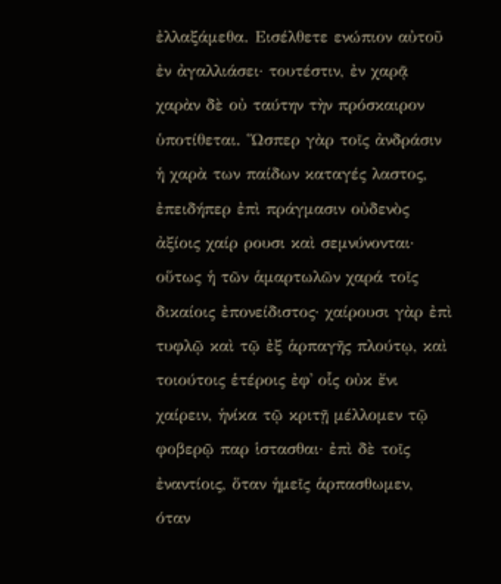ἐλλαξάμεθα. Εισέλθετε ενώπιον αὐτοῦ ἐν ἀγαλλιάσει· τουτέστιν, ἐν χαρᾷ χαρὰν δὲ οὐ ταύτην τὴν πρόσκαιρον ὑποτίθεται. Ὥσπερ γὰρ τοῖς ἀνδράσιν ἡ χαρὰ των παίδων καταγές λαστος, ἐπειδήπερ ἐπὶ πράγμασιν οὐδενὸς ἀξίοις χαίρ ρουσι καὶ σεμνύνονται· οὕτως ἡ τῶν ἁμαρτωλῶν χαρά τοῖς δικαίοις ἐπονείδιστος· χαίρουσι γὰρ ἐπὶ τυφλῷ καὶ τῷ ἐξ ἁρπαγῆς πλούτῳ, καὶ τοιούτοις ἑτέροις ἐφ᾽ οἷς οὐκ ἔνι χαίρειν, ἡνίκα τῷ κριτῇ μέλλομεν τῷ φοβερῷ παρ ἱστασθαι· ἐπὶ δὲ τοῖς ἐναντίοις, ὅταν ἡμεῖς ἁρπασθωμεν, όταν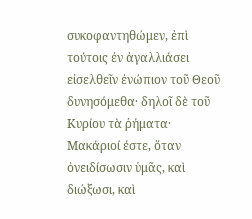συκοφαντηθώμεν, ἐπὶ τούτοις ἐν ἀγαλλιάσει εἰσελθεῖν ἐνώπιον τοῦ Θεοῦ δυνησόμεθα· δηλοῖ δὲ τοῦ Κυρίου τὰ ῥήματα· Μακάριοί έστε, ὅταν ὀνειδίσωσιν ὑμᾶς, καὶ διώξωσι, καὶ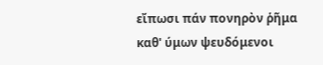εἴπωσι πάν πονηρὸν ῥῆμα καθ' ύμων ψευδόμενοι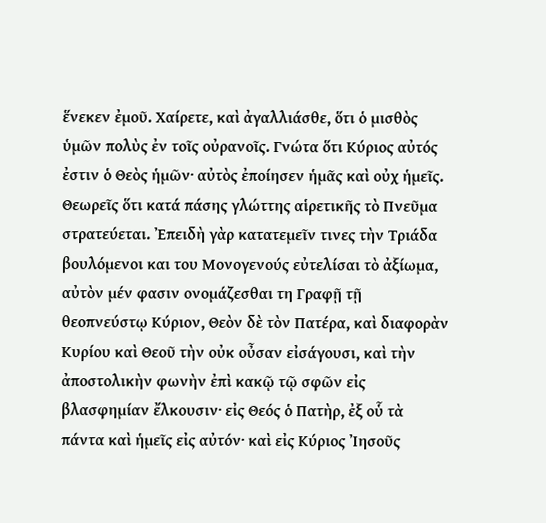ἕνεκεν ἐμοῦ. Χαίρετε, καὶ ἀγαλλιάσθε, ὅτι ὁ μισθὸς ὑμῶν πολὺς ἐν τοῖς οὐρανοῖς. Γνώτα ὅτι Κύριος αὐτός ἐστιν ὁ Θεὸς ἡμῶν· αὐτὸς ἐποίησεν ἡμᾶς καὶ οὐχ ἡμεῖς. Θεωρεῖς ὅτι κατά πάσης γλώττης αἱρετικῆς τὸ Πνεῦμα στρατεύεται. Ἐπειδὴ γὰρ κατατεμεῖν τινες τὴν Τριάδα βουλόμενοι και του Μονογενούς εὐτελίσαι τὸ ἀξίωμα, αὐτὸν μέν φασιν ονομάζεσθαι τη Γραφῇ τῇ θεοπνεύστῳ Κύριον, Θεὸν δὲ τὸν Πατέρα, καὶ διαφορὰν Κυρίου καὶ Θεοῦ τὴν οὐκ οὖσαν εἰσάγουσι, καὶ τὴν ἀποστολικὴν φωνὴν ἐπὶ κακῷ τῷ σφῶν εἰς βλασφημίαν ἔλκουσιν· εἰς Θεός ὁ Πατὴρ, ἐξ οὗ τὰ πάντα καὶ ἡμεῖς εἰς αὐτόν· καὶ εἰς Κύριος Ἰησοῦς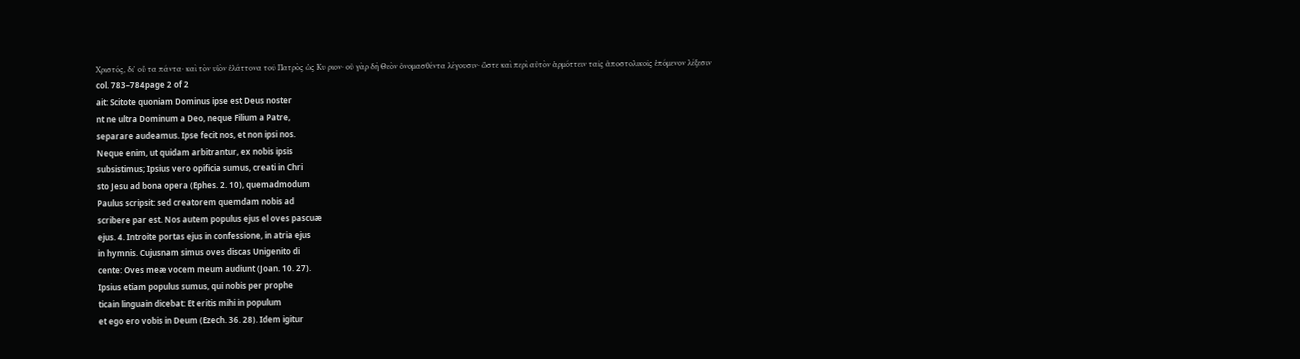Χριστός, δι' οὗ τα πάντα· καὶ τὸν υἱὸν ἐλάττονα τοῦ Πατρὸς ὡς Κυ ριον· οὐ γὰρ δὴ Θεὸν ὀνομασθέντα λέγουσιν· ὥστε καὶ περὶ αὐτὸν ἁρμόττειν ταῖς ἀποστολικοῖς ἑπόμενον λέξεσιν
col. 783–784page 2 of 2
ait: Scitote quoniam Dominus ipse est Deus noster
nt ne ultra Dominum a Deo, neque Filium a Patre,
separare audeamus. Ipse fecit nos, et non ipsi nos.
Neque enim, ut quidam arbitrantur, ex nobis ipsis
subsistimus; Ipsius vero opificia sumus, creati in Chri
sto Jesu ad bona opera (Ephes. 2. 10), quemadmodum
Paulus scripsit: sed creatorem quemdam nobis ad
scribere par est. Nos autem populus ejus el oves pascuæ
ejus. 4. Introite portas ejus in confessione, in atria ejus
in hymnis. Cujusnam simus oves discas Unigenito di
cente: Oves meæ vocem meum audiunt (Joan. 10. 27).
Ipsius etiam populus sumus, qui nobis per prophe
ticain linguain dicebat: Et eritis mihi in populum
et ego ero vobis in Deum (Ezech. 36. 28). Idem igitur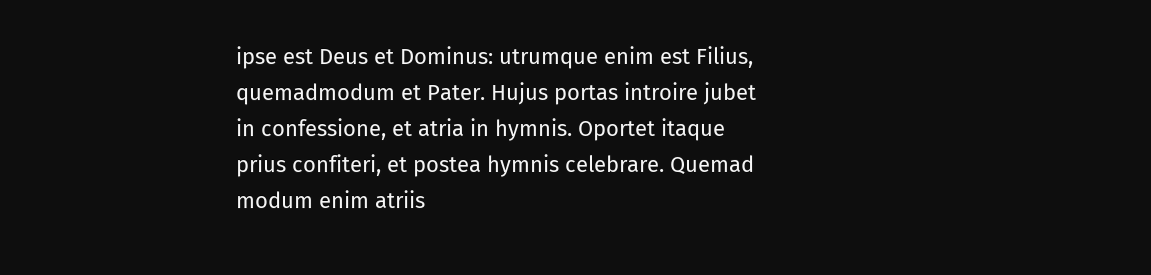ipse est Deus et Dominus: utrumque enim est Filius,
quemadmodum et Pater. Hujus portas introire jubet
in confessione, et atria in hymnis. Oportet itaque
prius confiteri, et postea hymnis celebrare. Quemad
modum enim atriis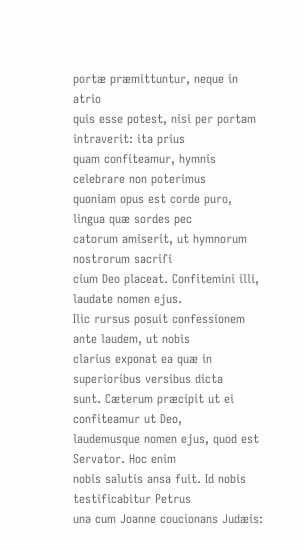portæ præmittuntur, neque in atrio
quis esse potest, nisi per portam intraverit: ita prius
quam confiteamur, hymnis celebrare non poterimus
quoniam opus est corde puro, lingua quæ sordes pec
catorum amiserit, ut hymnorum nostrorum sacriſi
cium Deo placeat. Confitemini illi, laudate nomen ejus.
Ilic rursus posuit confessionem ante laudem, ut nobis
clarius exponat ea quæ in superioribus versibus dicta
sunt. Cæterum præcipit ut ei confiteamur ut Deo,
laudemusque nomen ejus, quod est Servator. Hoc enim
nobis salutis ansa fuit. Id nobis testificabitur Petrus
una cum Joanne coucionans Judæis: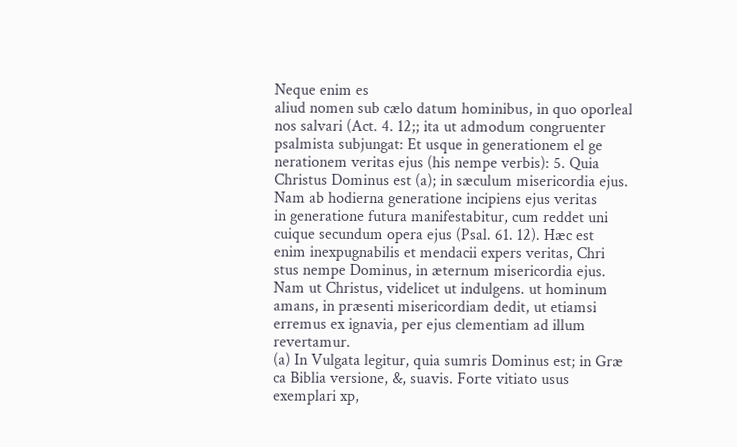Neque enim es
aliud nomen sub cælo datum hominibus, in quo oporleal
nos salvari (Act. 4. 12;; ita ut admodum congruenter
psalmista subjungat: Et usque in generationem el ge
nerationem veritas ejus (his nempe verbis): 5. Quia
Christus Dominus est (a); in sæculum misericordia ejus.
Nam ab hodierna generatione incipiens ejus veritas
in generatione futura manifestabitur, cum reddet uni
cuique secundum opera ejus (Psal. 61. 12). Hæc est
enim inexpugnabilis et mendacii expers veritas, Chri
stus nempe Dominus, in æternum misericordia ejus.
Nam ut Christus, videlicet ut indulgens. ut hominum
amans, in præsenti misericordiam dedit, ut etiamsi
erremus ex ignavia, per ejus clementiam ad illum
revertamur.
(a) In Vulgata legitur, quia sumris Dominus est; in Græ
ca Biblia versione, &, suavis. Forte vitiato usus
exemplari xp,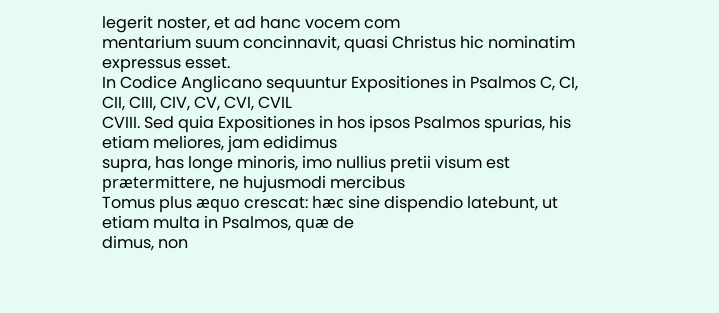legerit noster, et ad hanc vocem com
mentarium suum concinnavit, quasi Christus hic nominatim
expressus esset.
In Codice Anglicano sequuntur Expositiones in Psalmos C, CI, CII, CIII, CIV, CV, CVI, CVIL
CVIII. Sed quia Expositiones in hos ipsos Psalmos spurias, his etiam meliores, jam edidimus
supra, has longe minoris, imo nullius pretii visum est prætermittere, ne hujusmodi mercibus
Tomus plus æquo crescat: hæc sine dispendio latebunt, ut etiam multa in Psalmos, quæ de
dimus, non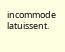incommode latuissent.